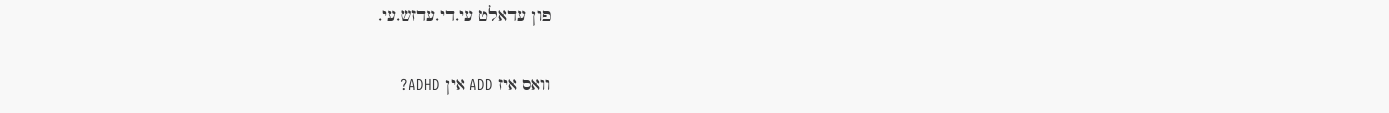פון עדאלט עי.די.עדזש.עי.

וואס איז ADD אין ADHD?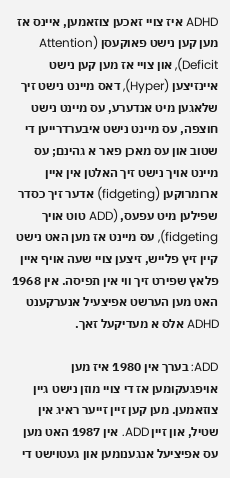ADHD איז צויי זאכען צוזאמען, איינס אז מען קען נישט פאוקעסן (Attention Deficit), און צויי אז מען קען נישט איינזיצען (Hyper), דאס מיינט נישט זיך שלאגען מיט אנדערע, עס מיינט נישט חוצפה, עס מיינט נישט איבערדרייען די שטוב און עס מאכן פאר א גהינם; עס מיינט אויך נישט זיך האלטן אין איין ארומרוקען (fidgeting) אדער זיך כסדר שפילען מיט עפעס, (ADD טוט אויך fidgeting), עס מיינט אז מען האט נישט קיין זיץ פלייש, זיצען צויי שעה אויף איין פלאץ שפירט זיך ווי אין תפיסה. אין 1968 האט מען הערשט אפיצעיל אנערקענט ADHD אלס א מעדיקעל זאך.

ADD: בערך אין 1980 איז מען אויפגעקומען אז די צויי מוזן נישט גיין צוזאמען. מען קען זיין זייער ראיג אין שטיל, און זיין ADD. אין 1987 האט מען עס אפיציעל אנגענומען און געטוישט די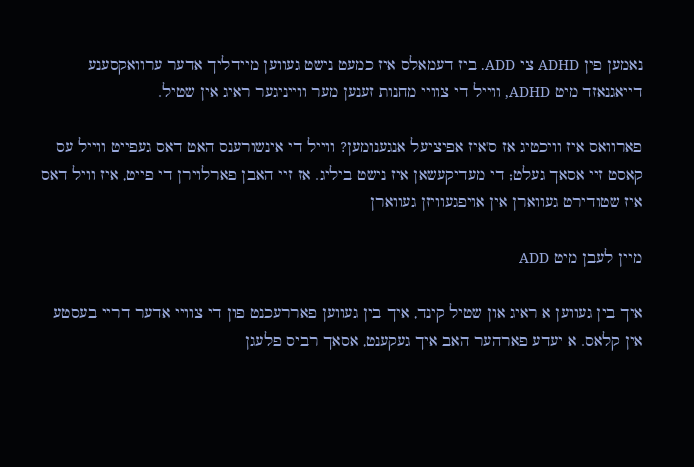נאמען פין ADHD צי ADD. ביז דעמאלס איז כמעט נישט געווען מיידליך אדער ערוואקסענע דייאגנאזד מיט ADHD, ווייל די צוויי מחנות זענען מער ווייניגער ראיג אין שטיל.

פארוואס איז וויכטיג אז ס'איז אפיציעל אנגענומען? ווייל די אינשורענס האט דאס געפייט ווייל עס קאסט זיי אסאך געלט; די מעדיקעשאן איז נישט ביליג. אז זיי האבן פארלוירן די פייט, איז וויל דאס איז שטודירט געווארן אין אויפגעוויזן געווארן

מיין לעבן מיט ADD

איך בין געווען א ראיג און שטיל קינד, איך בין געווען פאררעכנט פון די צוויי אדער דריי בעסטע אין קלאס. א יעדע פארהער האב איך געקענט, אסאך רביס פלעגן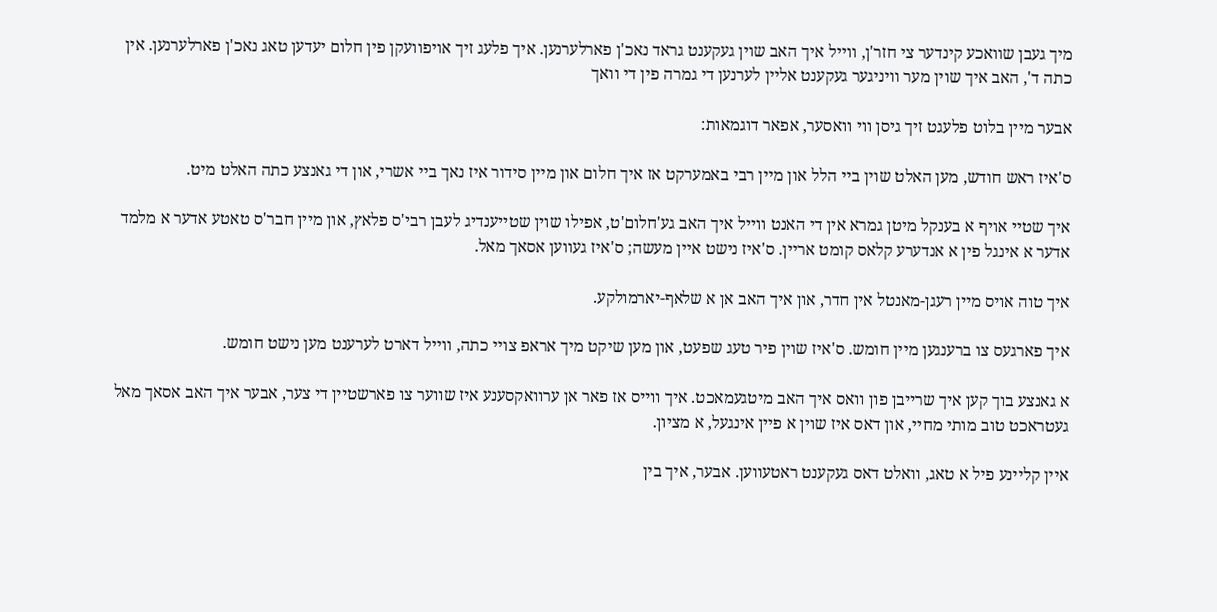מיך געבן שוואכע קינדער צי חזר'ן, ווייל איך האב שוין געקענט גראד נאכ'ן פארלערנען. איך פלעג זיך אויפוועקן פין חלום יעדען טאג נאכ'ן פארלערנען. אין כתה ד', האב איך שוין מער וויניגער געקענט אליין לערנען די גמרה פין די וואך

אבער מיין בלוט פלעגט זיך גיסן ווי וואסער, אפאר דוגמאות:

ס'איז ראש חודש, מען האלט שוין ביי הלל און מיין רבי באמערקט אז איך חלום און מיין סידור איז נאך ביי אשרי, און די גאנצע כתה האלט מיט.

איך שטיי אויף א בענקל מיטן גמרא אין די האנט ווייל איך האב גע'חלום'ט, אפילו שוין שטייענדיג לעבן רבי'ס פלאץ, און מיין חבר'ס טאטע אדער א מלמד אדער א אינגל פין א אנדערע קלאס קומט אריין. ס'איז נישט איין מעשה; ס'איז געווען אסאך מאל.

איך טוה אויס מיין רעגן-מאנטל אין חדר, און איך האב אן א שלאף-יארמולקע.

איך פארגעס צו ברענגען מיין חומש. ס'איז שוין פיר טעג שפעט, און מען שיקט מיך אראפ צויי כתה, ווייל דארט לערענט מען נישט חומש.

א גאנצע בוך קען איך שרייבן פון וואס איך האב מיטגעמאכט. איך ווייס אז פאר אן ערוואקסענע איז שווער צו פארשטיין די צער, אבער איך האב אסאך מאל געטראכט טוב מותי מחיי, און דאס איז שוין א פיין אינגעל, א מציון.

איין קליינע פיל א טאג, וואלט דאס געקענט ראטעווען. אבער, איך בין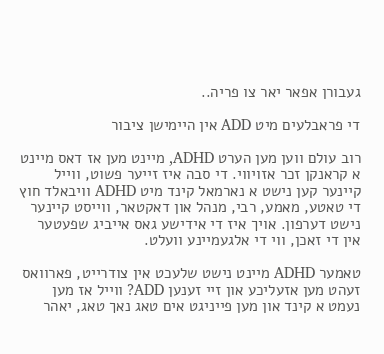געבורן אפאר יאר צו פריה..

די פראבלעים מיט ADD אין היימישן ציבור

רוב עולם ווען מען הערט ADHD, מיינט מען אז דאס מיינט א קראנקן זכר אזויווי. די סבה איז זייער פשוט, ווייל קיינער קען נישט א נארמאל קינד מיט ADHD וויבאלד חוץ די טאטע, מאמע, רבי, מנהל און דאקטאר, ווייסט קיינער נישט דערפון. אויך איז די אידישע גאס אייביג שפעטער אין די זאכן, ווי די אלגעמיינע וועלט.

טאמער ADHD מיינט נישט שלעכט אין צודרייט, פארוואס זעהט מען אזעליכע און זיי זענען ADD? ווייל אז מען נעמט א קינד און מען פייניגט אים טאג נאך טאג, יאהר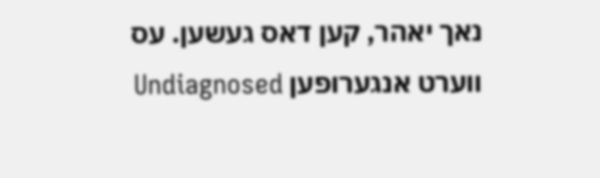נאך יאהר, קען דאס געשען. עס ווערט אנגערופען Undiagnosed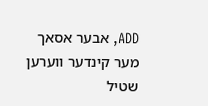ADD, אבער אסאך מער קינדער ווערען שטיל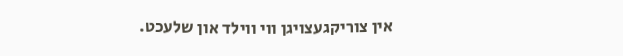אין צוריקגעצויגן ווי ווילד און שלעכט.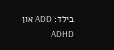בילד: ADD און ADHD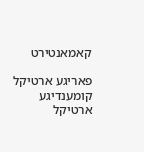קאמאנטירט

פאריגע ארטיקל קומענדיגע ארטיקל